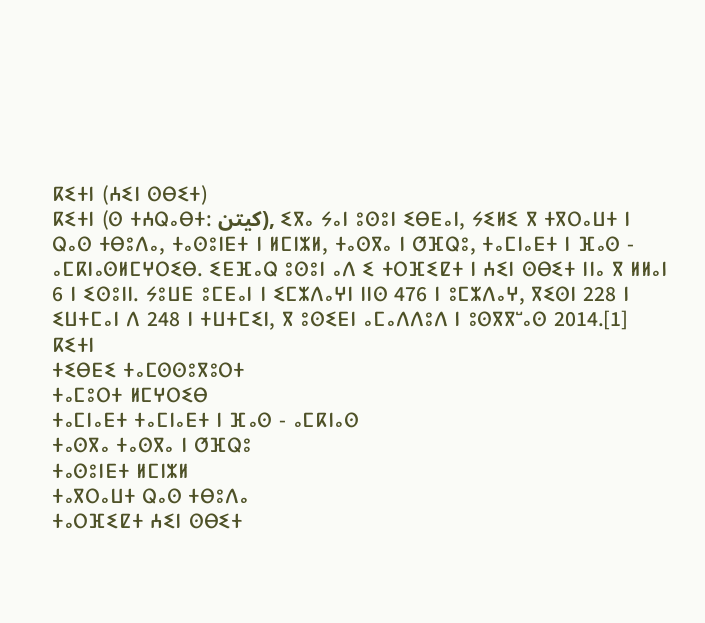ⴽⵉⵜⵏ (ⵄⵉⵏ ⵙⴱⵉⵜ)
ⴽⵉⵜⵏ (ⵙ ⵜⵄⵕⴰⴱⵜ: كيتن), ⵉⴳⴰ ⵢⴰⵏ ⵓⵙⵓⵏ ⵉⴱⴹⴰⵏ, ⵢⵉⵍⵉ ⴳ ⵜⴳⵔⴰⵡⵜ ⵏ ⵕⴰⵙ ⵜⴱⵓⴷⴰ, ⵜⴰⵙⵓⵏⴹⵜ ⵏ ⵍⵎⵏⵣⵍ, ⵜⴰⵙⴳⴰ ⵏ ⵚⴼⵕⵓ, ⵜⴰⵎⵏⴰⴹⵜ ⵏ ⴼⴰⵙ - ⴰⵎⴽⵏⴰⵙⵍⵎⵖⵔⵉⴱ. ⵉⴹⴼⴰⵕ ⵓⵙⵓⵏ ⴰⴷ ⵉ ⵜⵔⴼⵉⵇⵜ ⵏ ⵄⵉⵏ ⵙⴱⵉⵜ ⵏⵏⴰ ⴳ ⵍⵍⴰⵏ 6 ⵏ ⵉⵙⵓⵏⵏ. ⵢⵓⵡⴹ ⵓⵎⴹⴰⵏ ⵏ ⵉⵎⵣⴷⴰⵖⵏ ⵏⵏⵙ 476 ⵏ ⵓⵎⵣⴷⴰⵖ, ⴳⵉⵙⵏ 228 ⵏ ⵉⵡⵜⵎⴰⵏ ⴷ 248 ⵏ ⵜⵡⵜⵎⵉⵏ, ⴳ ⵓⵙⵉⴹⵏ ⴰⵎⴰⴷⴷⵓⴷ ⵏ ⵓⵙⴳⴳⵯⴰⵙ 2014.[1]
ⴽⵉⵜⵏ
ⵜⵉⴱⴹⵉ ⵜⴰⵎⵙⵙⵓⴳⵓⵔⵜ
ⵜⴰⵎⵓⵔⵜ ⵍⵎⵖⵔⵉⴱ
ⵜⴰⵎⵏⴰⴹⵜ ⵜⴰⵎⵏⴰⴹⵜ ⵏ ⴼⴰⵙ - ⴰⵎⴽⵏⴰⵙ
ⵜⴰⵙⴳⴰ ⵜⴰⵙⴳⴰ ⵏ ⵚⴼⵕⵓ
ⵜⴰⵙⵓⵏⴹⵜ ⵍⵎⵏⵣⵍ
ⵜⴰⴳⵔⴰⵡⵜ ⵕⴰⵙ ⵜⴱⵓⴷⴰ
ⵜⴰⵔⴼⵉⵇⵜ ⵄⵉⵏ ⵙⴱⵉⵜ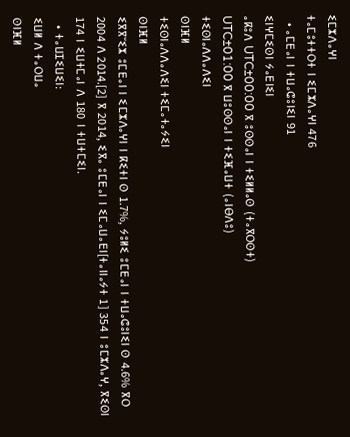ⵉⵎⵣⴷⴰⵖⵏ
ⵜⴰⵎⵓⵜⵜⵔⵜ ⵏ ⵉⵎⵣⴷⴰⵖⵏ 476
  • ⴰⵎⴹⴰⵏ ⵏ ⵜⵡⴰⵛⵓⵏⵉⵏ 91
ⵉⵏⵖⵎⵉⵙⵏ ⵢⴰⴹⵏⵉⵏ
ⴰⴽⵓⴷ UTC±00:00 ⴳ ⵓⵙⵙⴰⵏ ⵏ ⵜⵉⵍⵍⴰⵙ (ⵜⴰⴳⵔⵙⵜ)
UTC±01:00 ⴳ ⵡⵓⵙⵙⴰⵏ ⵏ ⵜⵉⴼⴰⵡⵜ (ⴰⵏⴱⴷⵓ)
ⵜⵉⵙⵏⴰⴷⴷⴰⴷⵉⵏ
ⵙⵏⴼⵍ
ⵜⵉⵙⵏⴰⴷⴷⴰⴷⵉⵏ ⵜⵉⵎⴰⵜⴰⵢⵉⵏ
ⵙⵏⴼⵍ
ⵉⴳⴳⵯⵉⵣ ⵓⵎⴹⴰⵏ ⵏ ⵉⵎⵣⴷⴰⵖⵏ ⵏ ⴽⵉⵜⵏ ⵙ 1.7%, ⵢⵓⵍⵉ ⵓⵎⴹⴰⵏ ⵏ ⵜⵡⴰⵛⵓⵏⵉⵏ ⵙ 4.6% ⴳⵔ 2004 ⴷ 2014.[2] ⴳ 2014, ⵉⴳⴰ ⵓⵎⴹⴰⵏ ⵏ ⵉⵎⴰⵡⴰⴹⵏ[ⵜⴰⵏⵏⴰⵢⵜ 1] 354 ⵏ ⵓⵎⵣⴷⴰⵖ, ⴳⵉⵙⵏ 174 ⵏ ⵉⵡⵜⵎⴰⵏ ⴷ 180 ⵏ ⵜⵡⵜⵎⵉⵏ.
  • ⵜⴰⵡⵊⵉⵡⵉⵏ:
ⵉⵡⵍ ⴷ ⵜⴰⵔⵡⴰ
ⵙⵏⴼⵍ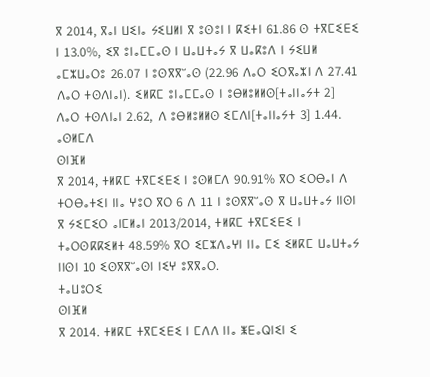ⴳ 2014, ⴳⴰⵏ ⵡⵉⵏⴰ ⵢⵉⵡⵍⵏ ⴳ ⵓⵙⵓⵏ ⵏ ⴽⵉⵜⵏ 61.86 ⵙ ⵜⴳⵎⵉⴹⵉ ⵏ 13.0%, ⵉⴳ ⵓⵏⴰⵎⵎⴰⵙ ⵏ ⵡⴰⵡⵜⴰⵢ ⴳ ⵡⴰⴽⵓⴷ ⵏ ⵢⵉⵡⵍ ⴰⵎⵣⵡⴰⵔⵓ 26.07 ⵏ ⵓⵙⴳⴳⵯⴰⵙ (22.96 ⴷⴰⵔ ⵉⵔⴳⴰⵣⵏ ⴷ 27.41 ⴷⴰⵔ ⵜⵙⴷⵏⴰⵏ). ⵉⵍⴽⵎ ⵓⵏⴰⵎⵎⴰⵙ ⵏ ⵓⴱⵍⵓⵍⵍⵙ[ⵜⴰⵏⵏⴰⵢⵜ 2] ⴷⴰⵔ ⵜⵙⴷⵏⴰⵏ 2.62, ⴷ ⵓⴱⵍⵓⵍⵍⵙ ⵉⵎⴷⵏ[ⵜⴰⵏⵏⴰⵢⵜ 3] 1.44.
ⴰⵙⵍⵎⴷ
ⵙⵏⴼⵍ
ⴳ 2014, ⵜⵍⴽⵎ ⵜⴳⵎⵉⴹⵉ ⵏ ⵓⵙⵍⵎⴷ 90.91% ⴳⵔ ⵉⵔⴱⴰⵏ ⴷ ⵜⵔⴱⴰⵜⵉⵏ ⵏⵏⴰ ⵖⵓⵔ ⴳⵔ 6 ⴷ 11 ⵏ ⵓⵙⴳⴳⵯⴰⵙ ⴳ ⵡⴰⵡⵜⴰⵢ ⵏⵏⵙⵏ ⴳ ⵢⵉⵎⵉⵔ ⴰⵏⵎⵍⴰⵏ 2013/2014, ⵜⵍⴽⵎ ⵜⴳⵎⵉⴹⵉ ⵏ ⵜⴰⵔⵙⴽⴽⵉⵍⵜ 48.59% ⴳⵔ ⵉⵎⵣⴷⴰⵖⵏ ⵏⵏⴰ ⵎⵉ ⵉⵍⴽⵎ ⵡⴰⵡⵜⴰⵢ ⵏⵏⵙⵏ 10 ⵉⵙⴳⴳⵯⴰⵙⵏ ⵏⵉⵖ ⵓⴳⴳⴰⵔ.
ⵜⴰⵡⵓⵔⵉ
ⵙⵏⴼⵍ
ⴳ 2014. ⵜⵍⴽⵎ ⵜⴳⵎⵉⴹⵉ ⵏ ⵎⴷⴷ ⵏⵏⴰ ⵥⴹⴰⵕⵏⵉⵏ ⵉ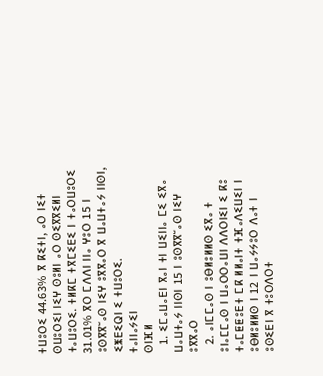ⵜⵡⵓⵔⵉ 44.63% ⴳ ⴽⵉⵜⵏ, ⴰⵔ ⵏⵉⵜ ⵙⵡⵓⵔⵉⵏ ⵏⵉⵖ ⵙⵓⵍⵏ ⴰⵔ ⵙⵉⴳⴳⵉⵍⵏ ⵜⴰⵡⵓⵔⵉ. ⵜⵍⴽⵎ ⵜⴳⵎⵉⴹⵉ ⵏ ⵜⴰⵔⵡⵓⵔⵉ 31.01% ⴳⵔ ⵎⴷⴷⵏ ⵏⵏⴰ ⵖⵓⵔ 15 ⵏ ⵓⵙⴳⴳⵯⴰⵙ ⵏⵉⵖ ⵓⴳⴳⴰⵔ ⴳ ⵡⴰⵡⵜⴰⵢ ⵏⵏⵙⵏ, ⵉⵥⴹⵉⵕⵏ ⵉ ⵜⵡⵓⵔⵉ.
ⵜⴰⵏⵏⴰⵢⵉⵏ
ⵙⵏⴼⵍ
  1. ⵉⵎⴰⵡⴰⴹⵏ ⴳⴰⵏ ⵜⵏ ⵡⵉⵏⵏⴰ ⵎⵉ ⵉⴳⴰ ⵡⴰⵡⵜⴰⵢ ⵏⵏⵙⵏ 15 ⵏ ⵓⵙⴳⴳⵯⴰⵙ ⵏⵉⵖ ⵓⴳⴳⴰⵔ
  2. ⴰⵏⵎⵎⴰⵙ ⵏ ⵓⴱⵍⵓⵍⵍⵙ ⵉⴳⴰ ⵜ ⵓⵏⴰⵎⵎⴰⵙ ⵏ ⵡⴰⵔⵔⴰⵡⵏ ⴷⴷⵔⵏⵉⵏ ⵉ ⴽⵓ ⵜⴰⵎⵟⵟⵓⴹⵜ ⵎⴽ ⵍⵍⴰⵏⵜ ⵜⴼⴰⴷⵉⵡⵉⵏ ⵏ ⵓⴱⵍⵓⵍⵍⵙ ⵏ 12 ⵏ ⵡⴰⵢⵢⵓⵔ ⴷⴰⵜ ⵏ ⵓⵙⵉⴹⵏ ⴳ ⵜⵓⵔⴷⵔⵜ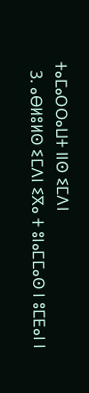ⵜⴰⵎⴰⵔⵔⴰⵡⵜ ⵏⵏⵙ ⵉⵎⴷⵏ
  3. ⴰⴱⵍⵓⵍⵙ ⵉⵎⴷⵏ ⵉⴳⴰ ⵜ ⵓⵏⴰⵎⵎⴰⵙ ⵏ ⵓⵎⴹⴰⵏ ⵏ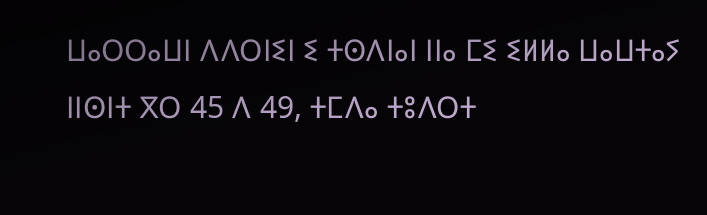ⵡⴰⵔⵔⴰⵡⵏ ⴷⴷⵔⵏⵉⵏ ⵉ ⵜⵙⴷⵏⴰⵏ ⵏⵏⴰ ⵎⵉ ⵉⵍⵍⴰ ⵡⴰⵡⵜⴰⵢ ⵏⵏⵙⵏⵜ ⴳⵔ 45 ⴷ 49, ⵜⵎⴷⴰ ⵜⵓⴷⵔⵜ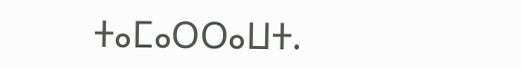ⵜⴰⵎⴰⵔⵔⴰⵡⵜ.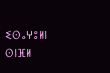ⵉⵙⴰⵖⵓⵍⵏ
ⵙⵏⴼⵍ